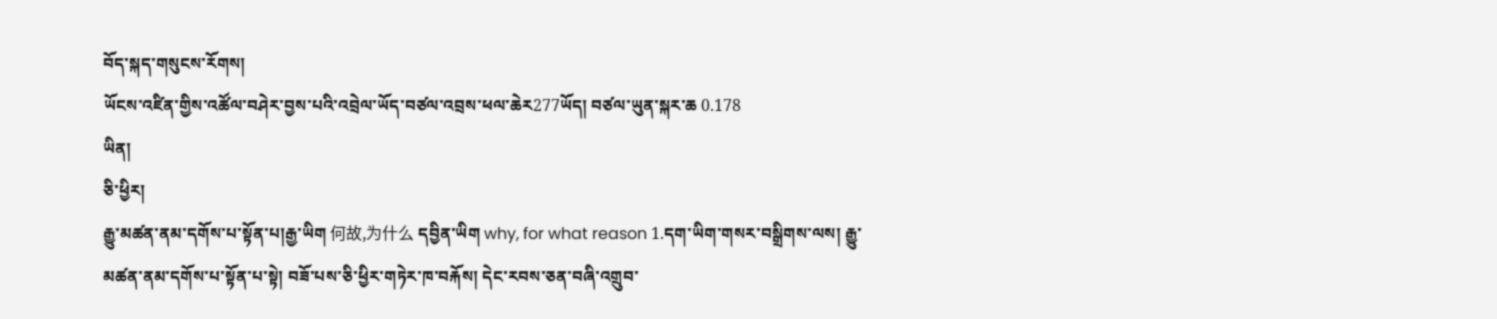བོད་སྐད་གསུངས་རོགས།
ཡོངས་འཛིན་གྱིས་འཚོལ་བཤེར་བྱས་པའི་འབྲེལ་ཡོད་བཙལ་འབྲས་ཕལ་ཆེར277ཡོད། བཙལ་ཡུན་སྐར་ཆ 0.178
ཡིན།
ཅི་ཕྱིར།
རྒྱུ་མཚན་ནམ་དགོས་པ་སྟོན་པ།རྒྱ་ཡིག 何故,为什么 དབྱིན་ཡིག why, for what reason 1.དག་ཡིག་གསར་བསྒྲིགས་ལས། རྒྱུ་མཚན་ནམ་དགོས་པ་སྟོན་པ་སྟེ། བཟོ་པས་ཅི་ཕྱིར་གཏེར་ཁ་བརྐོས། དེང་རབས་ཅན་བཞི་འགྲུབ་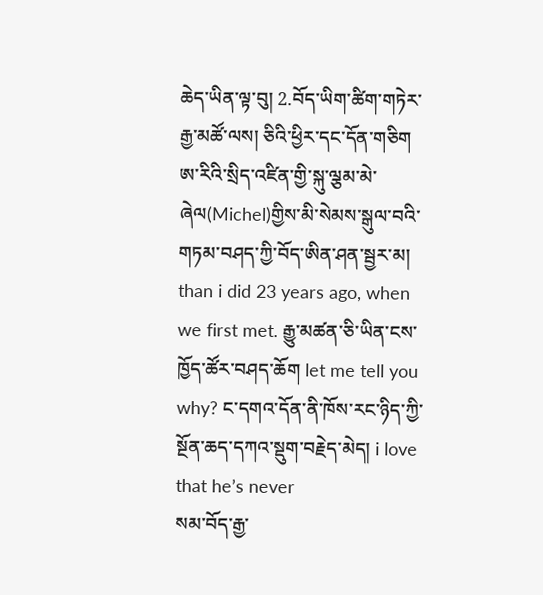ཆེད་ཡིན་ལྟ་བུ། 2.བོད་ཡིག་ཚིག་གཏེར་རྒྱ་མཚོ་ལས། ཅིའི་ཕྱིར་དང་དོན་གཅིག
ཨ་རིའི་སྲིད་འཛིན་གྱི་སྐུ་ལྕམ་མེ་ཞེལ(Michel)གྱིས་མི་སེམས་སྒུལ་བའི་གཏམ་བཤད་ཀྱི་བོད་ཨིན་ཤན་སྦྱར་མ།
than i did 23 years ago, when we first met. རྒྱུ་མཚན་ཅི་ཡིན་ངས་ཁྱོད་ཚོར་བཤད་ཆོག let me tell you why? ང་དགའ་དོན་ནི་ཁོས་རང་ཉིད་ཀྱི་སྔོན་ཆད་དཀའ་སྡུག་བརྗེད་མེད། i love that he’s never
སམ་བོད་རྒྱ་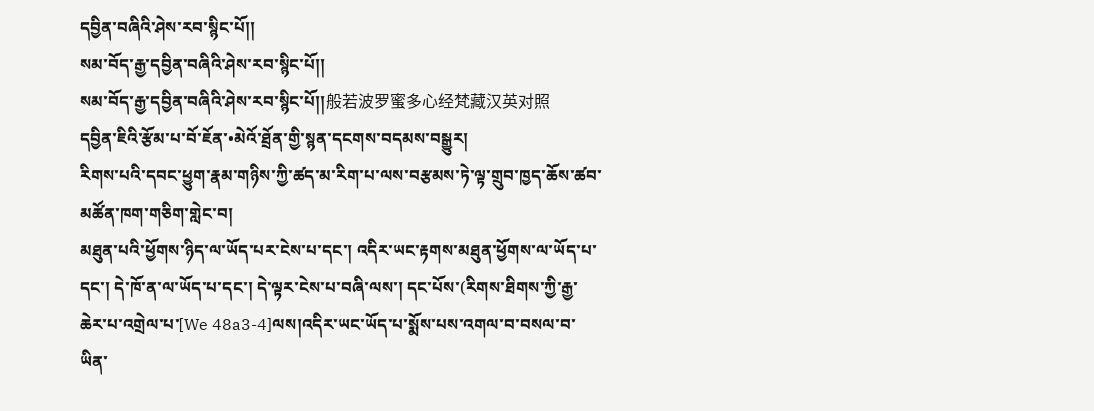དབྱིན་བཞིའི་ཤེས་རབ་སྙིང་པོ།།
སམ་བོད་རྒྱ་དབྱིན་བཞིའི་ཤེས་རབ་སྙིང་པོ།།
སམ་བོད་རྒྱ་དབྱིན་བཞིའི་ཤེས་རབ་སྙིང་པོ།།般若波罗蜜多心经梵藏汉英对照
དབྱིན་ཇིའི་རྩོམ་པ་བོ་ཇོན་•མེའོ་ཐྲོན་གྱི་སྙན་དངགས་བདམས་བསྒྱུར།
རིགས་པའི་དབང་ཕྱུག་རྣམ་གཉིས་ཀྱི་ཚད་མ་རིག་པ་ལས་བརྩམས་ཏེ་ལྟ་གྲུབ་ཁྱད་ཆོས་ཚབ་མཚོན་ཁག་གཅིག་གླེང་བ།
མཐུན་པའི་ཕྱོགས་ཉིད་ལ་ཡོད་པར་ངེས་པ་དང་། འདིར་ཡང་རྟགས་མཐུན་ཕྱོགས་ལ་ཡོད་པ་དང་། དེ་ཁོ་ན་ལ་ཡོད་པ་དང་། དེ་ལྟར་ངེས་པ་བཞི་ལས་། དང་པོས་(རིགས་ཐིགས་ཀྱི་རྒྱ་ཆེར་པ་འགྲེལ་པ་[We 48a3-4]ལས།འདིར་ཡང་ཡོད་པ་སྨོས་པས་འགལ་བ་བསལ་བ་ཡིན་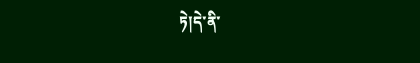ཏེ།དེ་ནི་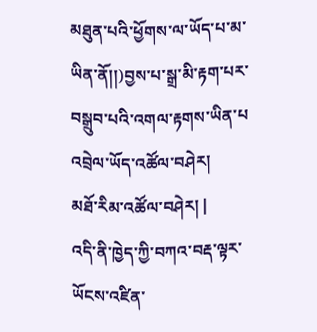མཐུན་པའི་ཕྱོགས་ལ་ཡོད་པ་མ་ཡིན་ནོ།།)བྱས་པ་སྒྲ་མི་རྟག་པར་བསྒྲུབ་པའི་འགལ་རྟགས་ཡིན་པ
འབྲེལ་ཡོད་འཚོལ་བཤེར།
མཐོ་རིམ་འཚོལ་བཤེར། |
འདི་ནི་ཁྱེད་ཀྱི་བཀའ་བརྡ་ལྟར་ཡོངས་འཛིན་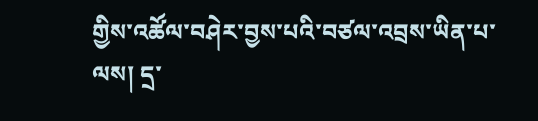གྱིས་འཚོལ་བཤེར་བྱས་པའི་བཙལ་འབྲས་ཡིན་པ་ལས། དྲ་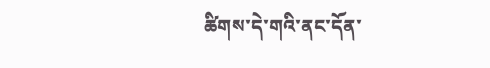ཚིགས་དེ་གའི་ནང་དོན་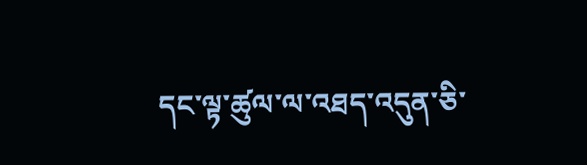དང་ལྟ་ཚུལ་ལ་འཐད་འདུན་ཅི་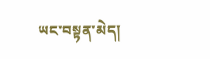ཡང་བསྟན་མེད།